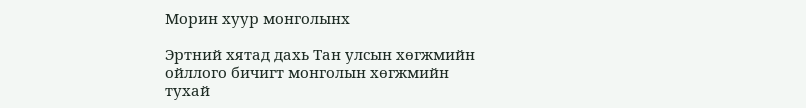Морин хуур монголынх

Эртний хятад дахь Тан улсын хөгжмийн ойллого бичигт монголын хөгжмийн тухай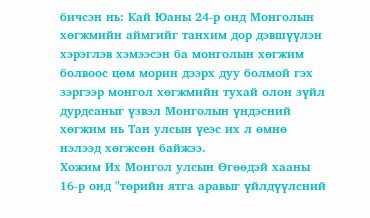бичсэн нь: Кай Юаны 24-р онд Монголын хөгжмийн аймгийг танхим дор дэвшүүлэн хэрэглэв хэмээсэн ба монголын хөгжим болвоос цөм морин дээрх дуу болмой гэх зэргээр монгол хөгжмийн тухай олон зүйл дурдсаныг үзвэл Монголын үндэсний хөгжим нь Тан улсын үеэс их л өмнө нэлээд хөгжсөн байжээ.
Хожим Их Монгол улсын Өгөөдэй хааны 16-р онд "төрийн ятга аравыг үйлдүүлсний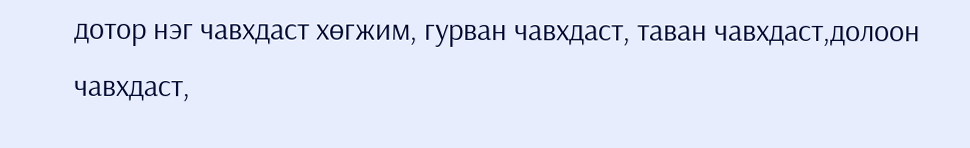дотор нэг чавхдаст хөгжим, гурван чавхдаст, таван чавхдаст,долоон чавхдаст,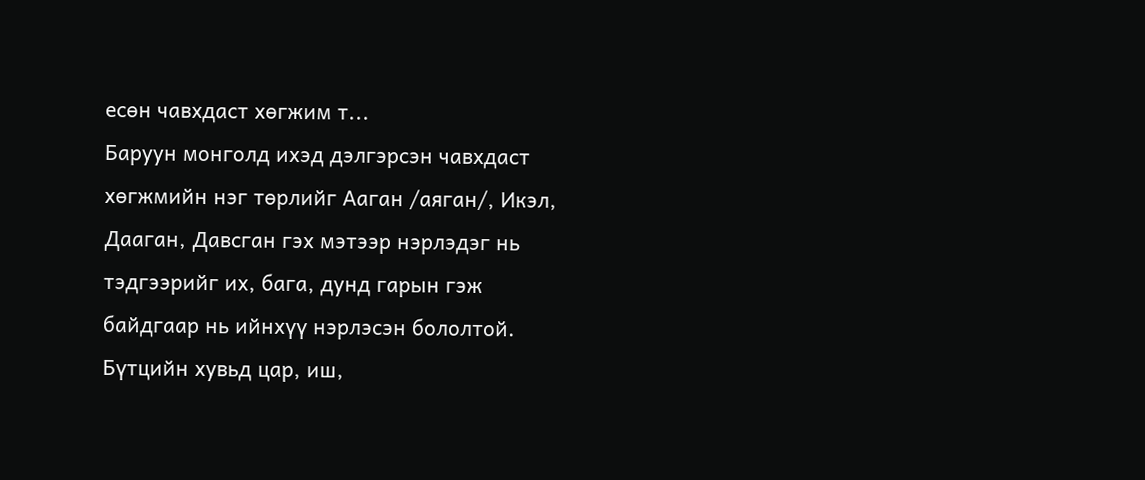есөн чавхдаст хөгжим т...
Баруун монголд ихэд дэлгэрсэн чавхдаст хөгжмийн нэг төрлийг Ааган /аяган/, Икэл, Дааган, Давсган гэх мэтээр нэрлэдэг нь тэдгээрийг их, бага, дунд гарын гэж байдгаар нь ийнхүү нэрлэсэн бололтой. Бүтцийн хувьд цар, иш,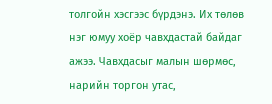толгойн хэсгээс бүрдэнэ. Их төлөв нэг юмуу хоёр чавхдастай байдаг ажээ. Чавхдасыг малын шөрмөс, нарийн торгон утас,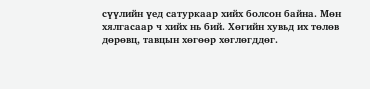сүүлийн үед сатуркаар хийх болсон байна. Мөн хялгасаар ч хийх нь бий. Хөгийн хувьд их төлөв дөрөвц, тавцын хөгөөр хөглөгддөг.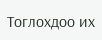Тоглохдоо их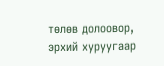төлөв долоовор, эрхий хуруугаар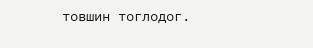товшин тоглодог.